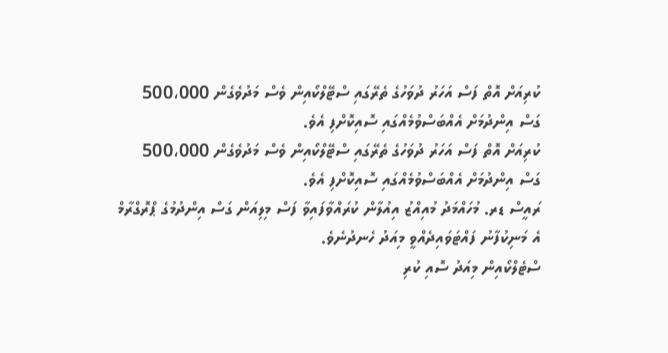ކުރިއަށް އޮތް ފަސް އަހަރު ދުވަހުގެ ތެރޭގައި ސްޓޭލްކޯއިން ވެސް މަދުވެގެން 500،000 ގަސް އިންދުމަށް އެއްބަސްވުމެއްގައި ސޮއިކޮށްފި އެވެ.
ކުރިއަށް އޮތް ފަސް އަހަރު ދުވަހުގެ ތެރޭގައި ސްޓޭލްކޯއިން ވެސް މަދުވެގެން 500،000 ގަސް އިންދުމަށް އެއްބަސްވުމެއްގައި ސޮއިކޮށްފި އެވެ.
ރައީސް ޑރ. މުހައްމަދު މުއިއްޒު އިއުލާން ކުރައްވާފައިވާ ފަސް މިލިއަން ގަސް އިންދުމުގެ ޕްރޮގްރާމް އެ މަނިކުފާނު ފައްޓަވައިދެއްވީ މިއަދު ހެނދުނެވެ.
ސްޓެލްކޯއިން މިއަދު ސޮއި ކުރި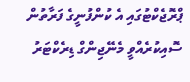ޕްރޮޖެކްޓުގައި އެ ކުންފުނީގެ ފަރާތުން ސޮއިކުރެއްވީ މެނޭޖިންގް ޑިރެކްޓަރު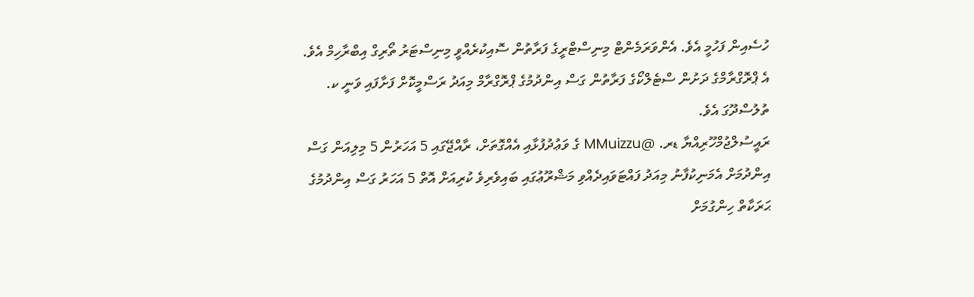ހުސެއިން ފަހުމީ އެވެ. އެންވަރަމެންޓް މިނިސްޓްރީގެ ފަރާތުން ސޮއިކުރެއްވީ މިނިސްޓަރު ތޯރިގް އިބްރާހިމް އެވެ.
އެ ޕްރޮގްރާމްގެ ދަށުން ސްޓެލްކޯގެ ފަރާތުން ގަސް އިންދުމުގެ ޕްރޮގްރާމް މިއަދު ރަސްމީކޮށް ފަށާފައި ވަނީ ކ. ތުލުސްދޫގަ އެވެ.
ރައީސުލްޖުމްހޫރިއްޔާ ޑރ. @MMuizzu ގެ ވަޢުދުފުޅާއި އެއްގޮތަށް، ރާއްޖޭގައި 5 އަހަރުން 5 މިލިއަން ގަސް އިންދުމަށް އެމަނިކުފާނު މިއަދު ފައްޓަވައިދެއްވި މަޝްރޫޢުގައި ބައިވެރިވެ ކުރިއަށް އޮތް 5 އަހަރު ގަސް އިންދުމުގެ ޙަރަކާތް ހިންގުމަށް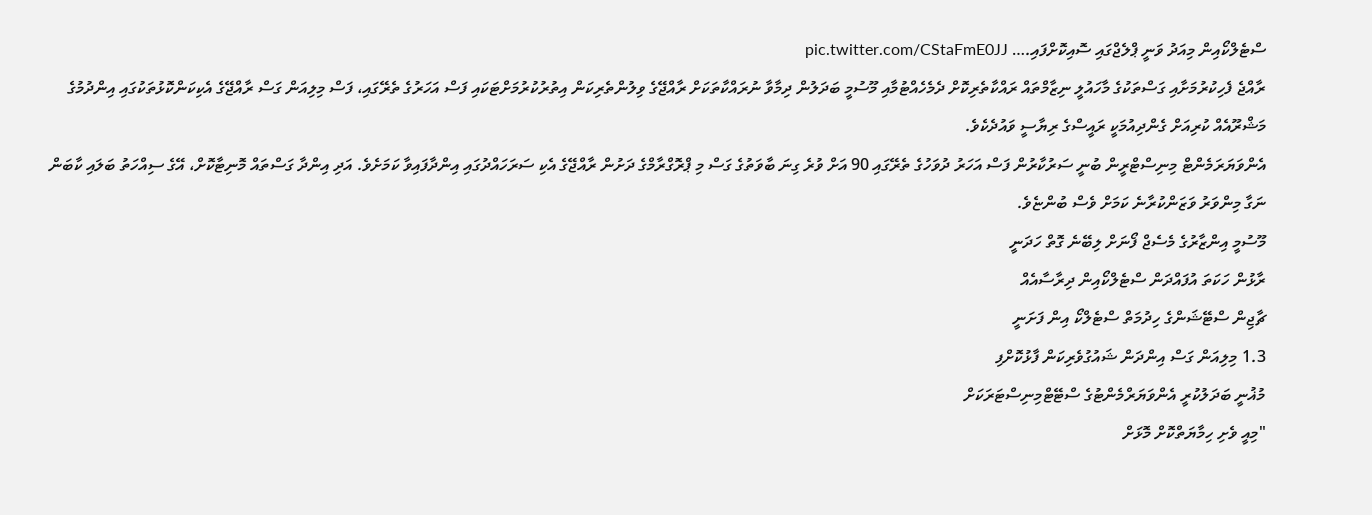ސްޓެލްކޯއިން މިއަދު ވަނީ ޕްލެޖްގައި ސޮއިކޮށްފައި.… pic.twitter.com/CStaFmE0JJ
ރާއްޖެ ފެހިކުރުމަށާއި ގަސްތަކުގެ މާހައުލީ ނިޒާމްތައް ރައްކާތެރިކޮށް ދެމެހެއްޓުމާއި މޫސުމީ ބަދަލުން ދިމާވާ ނުރައްކާތަކަށް ރާއްޖޭގެ ވިލުންތެރިކަން އިތުރުކުރުމަށްޓަކައި ފަސް އަހަރުގެ ތެރޭގައި، ފަސް މިލިއަން ގަސް ރާއްޖޭގެ އެކިކަންކޮޅުތަކުގައި އިންދުމުގެ މަޝްރޫއެއް ކުރިއަށް ގެންދިއުމަކީ ރައީސްގެ ރިޔާސީ ވައުދެކެވެ.
އެންވަޔަރަމެންޓް މިނިސްޓްރީން ބުނީ ސަރުކާރުން ފަސް އަހަރު ދުވަހުގެ ތެރޭގައި 90 އަށް ވުރެ ގިނަ ބާވަތުގެ ގަސް މި ޕްރޮގްރާމްގެ ދަށުން ރާއްޖޭގެ އެކި ސަރަހައްދުގައި އިންދާފައިވާ ކަމަށެވެ. އަދި އިންދާ ގަސްތައް މޮނިޓާކޮށް، އޭގެ ސިއްހަތު ބަލައި ކާބަން ނަގާ މިންވަރު ވަޒަންކުރާނެ ކަމަށް ވެސް ބުންޏެވެ.
މޫސުމީ އިންޒާރުގެ މެސެޖް ފޯނަށް ލިބޭނެ ގޮތް ހަދަނީ
ރާޅުން ހަކަތަ އުފައްދަން ސްޓެލްކޯއިން ދިރާސާއެއް
ޗާޖިން ސްޓޭޝަންގެ ހިދުމަތް ސްޓެލްކޯ އިން ފަށަނީ
1.3 މިލިއަން ގަސް އިންދަން ޝައުގުވެރިކަން ފާޅުކޮށްފި
މުޣުނީ ބަދަލުކުރީ އެންވަޔަރްމެންޓުގެ ސްޓޭޓްމިނިސްޓަރަކަށް
"މިއީ ވެށި ހިމާޔަތްކޮށް މޮޅަށް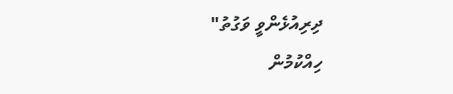ދިރިއުޅެންވީ ވަގުތު"
ހިއްކުމުން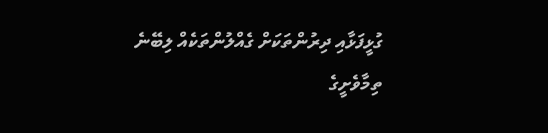ގުޅީފަޅާއި ދިރުންތަކަށް ގެއްލުންތަކެއް ލިބޭނެ
ތިމާވެށީގެ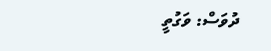ދުވަސް: ވަގުތީ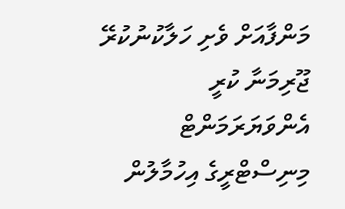މަންފާއަށް ވެށި ހަލާކުނުކުރޭ
ޖޫރިމަނާ ކުރީ އެންވަޔަރަމަންޓް މިނިސްޓްރީގެ އިހުމާލުން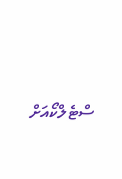ސްޓެލްކޯއަށް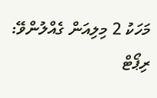މަހަކު 2 މިލިއަން ގެއްލުންވޭ: ރިޕޯޓް